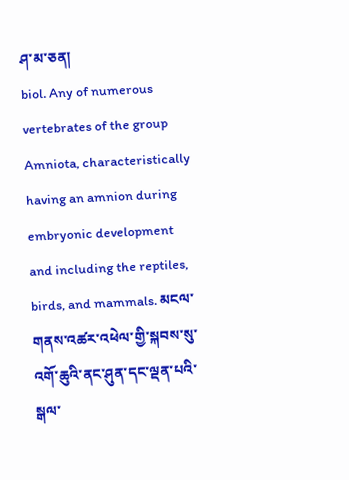ཤ་མ་ཅན།
biol. Any of numerous vertebrates of the group Amniota, characteristically having an amnion during embryonic development and including the reptiles, birds, and mammals. མངལ་གནས་འཚར་འཕེལ་གྱི་སྐབས་སུ་འགོ་ཆུའི་ནང་ཤུན་དང་ལྡན་པའི་སྒལ་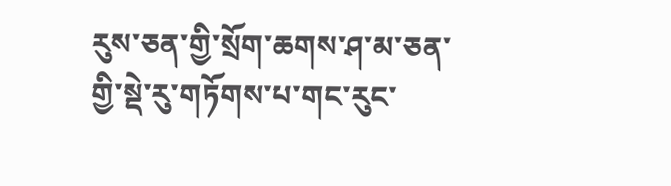རུས་ཅན་གྱི་སྲོག་ཆགས་ཤ་མ་ཅན་གྱི་སྡེ་རུ་གཏོགས་པ་གང་རུང་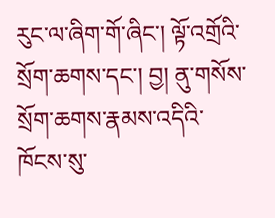རུང་ལ་ཞིག་གོ་ཞིང་། ལྟོ་འགྲོའི་སྲོག་ཆགས་དང་། བྱ། ནུ་གསོས་སྲོག་ཆགས་རྣམས་འདིའི་ཁོངས་སུ་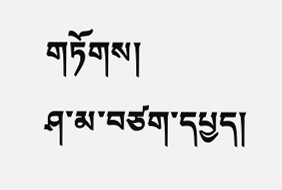གཏོགས།
ཤ་མ་བཙག་དཔྱད།